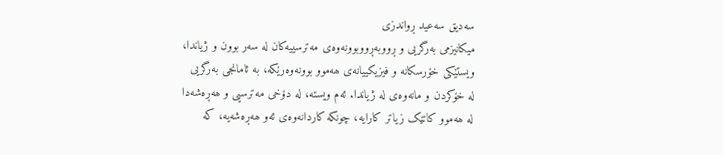سەدیق سەعید ڕواندزی
میکانیزمی بەرگریی و ڕووبەڕووبوونەوەی مەترسییەکان لە سەر بوون و ژیاندا، ویستێکی خۆرسکانە و فیزیکییانەی ھەموو بوونەوەرێکە، بە ئامانجی بەرگریی لە خۆکردن و مانەوەی لە ژیاندا. ئەم ویستە، لە دۆخی مەترسیی و ھەڕەشەدا لە ھەموو کاتێک زیاتر کارایە، چونکە کاردانەوەی ئەو ھەڕەشەیە، کە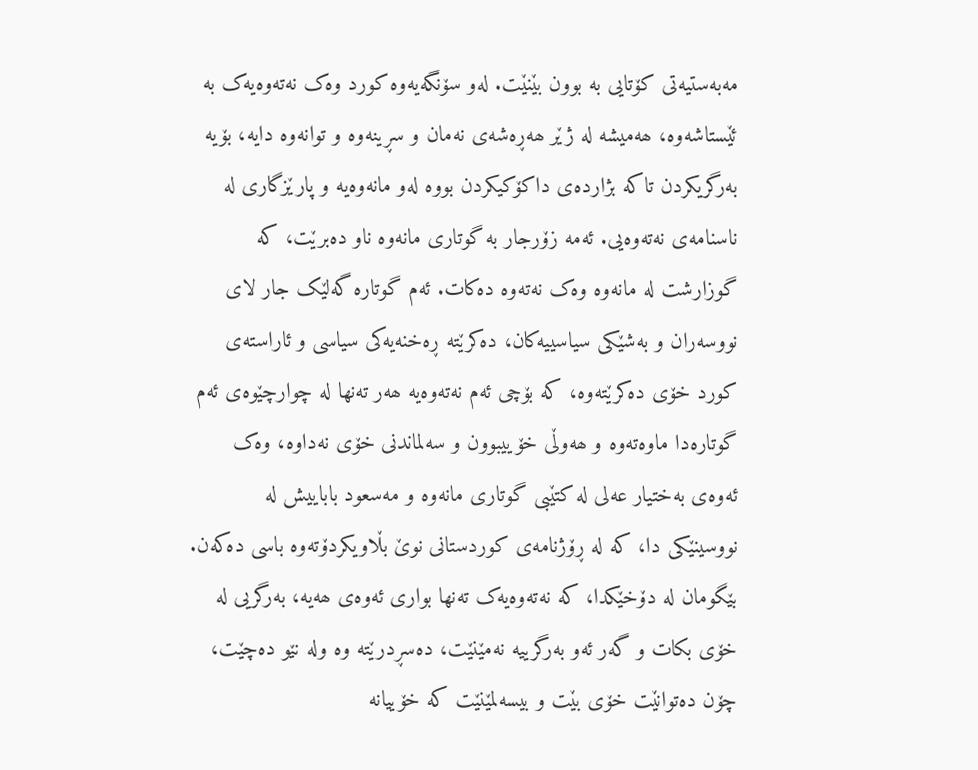مەبەستیەتی کۆتایی بە بوون بێنێت. لەو سۆنگەیەوە کورد وەک نەتەوەیەک بە ئێستاشەوە، ھەمیشە لە ژێر ھەڕەشەی نەمان و سڕینەوە و توانەوە دایە، بۆیە بەرگریکردن تاکە بژاردەی داکۆکیکردن بووە لەو مانەوەیە و پارێزگاری لە ناسنامەی نەتەوەیی. ئەمە زۆرجار بە گوتاری مانەوە ناو دەبرێت، کە گوزارشت لە مانەوە وەک نەتەوە دەکات. ئەم گوتارە گەلێک جار لای نووسەران و بەشێکی سیاسییەکان، دەکرێتە ڕەخنەیەکی سیاسی و ئاراستەی کورد خۆی دەکرێتەوە، کە بۆچی ئەم نەتەوەیە ھەر تەنھا لە چوارچێوەی ئەم گوتارەدا ماوەتەوە و ھەوڵی خۆییبوون و سەلماندنی خۆی نەداوە، وەک ئەوەی بەختیار عەلی لە کتێبی گوتاری مانەوە و مەسعود باباییش لە نووسینێکی دا، کە لە ڕۆژنامەی کوردستانی نوێ بڵاویکردۆتەوە باسی دەکەن.
بێگومان لە دۆخێکدا، کە نەتەوەیەک تەنھا بواری ئەوەی ھەیە، بەرگریی لە خۆی بکات و گەر ئەو بەرگرییە نەمێنێت، دەسڕدرێتە وە ولە نێو دەچێت، چۆن دەتوانێت خۆی بێت و بیسەلمێنێت کە خۆییانە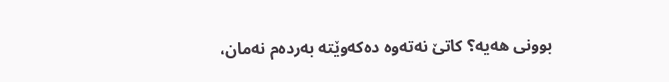بوونی ھەیە؟ کاتێ نەتەوە دەکەوێتە بەردەم نەمان،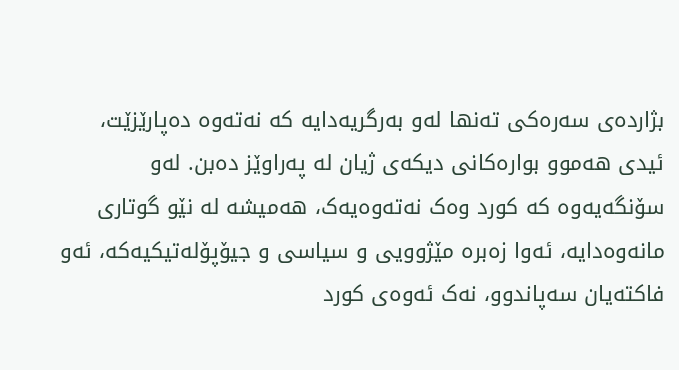بژاردەی سەرەکی تەنھا لەو بەرگریەدایە کە نەتەوە دەپارێزێت، ئیدی ھەموو بوارەکانی دیکەی ژیان لە پەراوێز دەبن. لەو سۆنگەیەوە کە کورد وەک نەتەوەیەک، ھەمیشە لە نێو گوتاری مانەوەدایە، ئەوا زەبرە مێژوویی و سیاسی و جیۆپۆلەتیکیەکە، ئەو فاکتەیان سەپاندوو، نەک ئەوەی کورد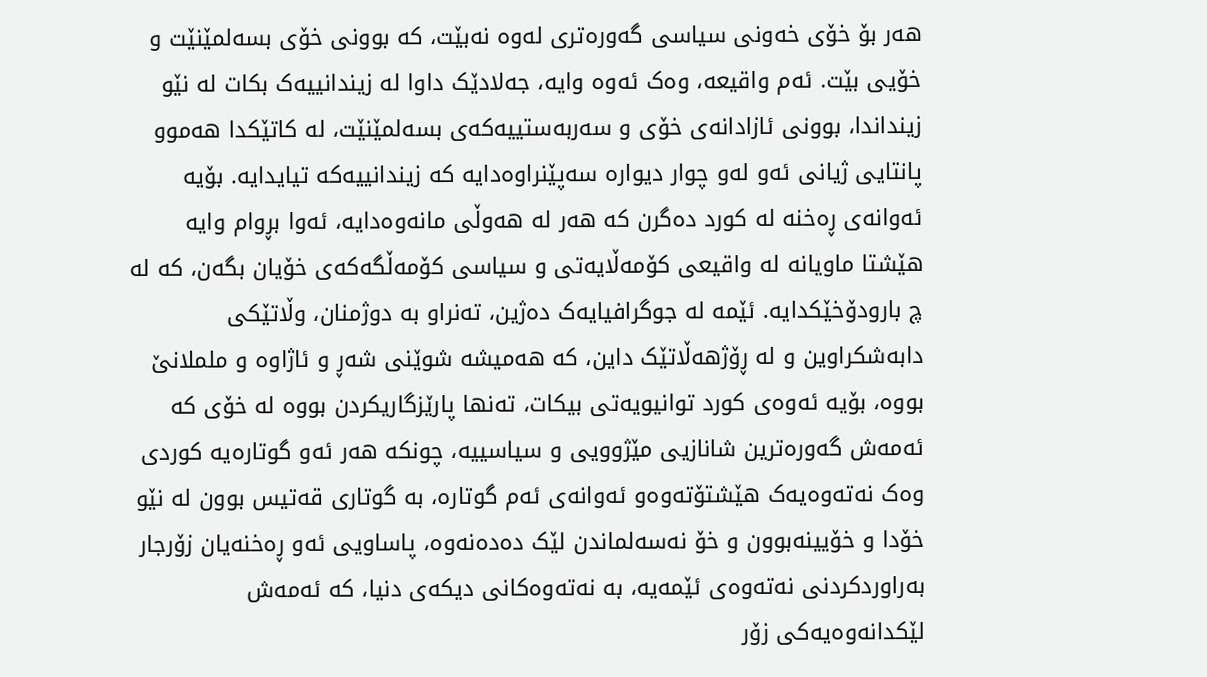ھەر بۆ خۆی خەونی سیاسی گەورەتری لەوە نەبێت، کە بوونی خۆی بسەلمێنێت و خۆیی بێت. ئەم واقیعە، وەک ئەوە وایە، جەلادێک داوا لە زیندانییەک بکات لە نێو زینداندا، بوونی ئازادانەی خۆی و سەربەستییەکەی بسەلمێنێت، لە کاتێکدا ھەموو پانتایی ژیانی ئەو لەو چوار دیوارە سەپێنراوەدایە کە زیندانییەکە تیایدایە. بۆیە ئەوانەی ڕەخنە لە کورد دەگرن کە ھەر لە ھەوڵی مانەوەدایە، ئەوا بڕوام وایە ھێشتا ماویانە لە واقیعی کۆمەڵایەتی و سیاسی کۆمەڵگەکەی خۆیان بگەن، کە لە چ بارودۆخێکدایە. ئێمە لە جوگرافیایەک دەژین، تەنراو بە دوژمنان، وڵاتێکی دابەشکراوین و لە ڕۆژھەڵاتێک داین، کە ھەمیشە شوێنی شەڕ و ئاژاوە و ململانێ بووە، بۆیە ئەوەی کورد توانیویەتی بیکات، تەنھا پارێزگاریکردن بووە لە خۆی کە ئەمەش گەورەترین شانازیی مێژوویی و سیاسییە، چونکە ھەر ئەو گوتارەیە کوردی وەک نەتەوەیەک ھێشتۆتەوەو ئەوانەی ئەم گوتارە، بە گوتاری قەتیس بوون لە نێو خۆدا و خۆیینەبوون و خۆ نەسەلماندن لێک دەدەنەوە، پاساویی ئەو ڕەخنەیان زۆرجار بەراوردکردنی نەتەوەی ئێمەیە، بە نەتەوەکانی دیکەی دنیا، کە ئەمەش لێکدانەوەیەکی زۆر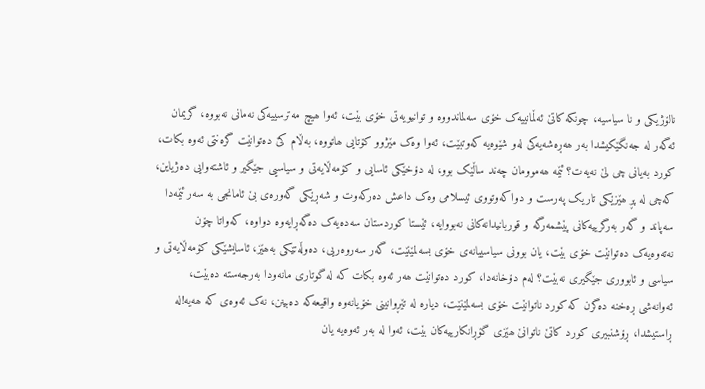نالۆژیکی و نا سیاسیە، چونکە کاتێ ئەڵمانییەک خۆی سەلماندووە و توانیویەتی خۆی بێت، ئەوا ھیچ مەترسییەکی نەمانی نەبووە، گریمان ئەگەر لە جەنگێکیشدا بەر ھەڕەشەیەکی لەو شێوەیە کەوتبێت، ئەوا وەک مێژوو کۆتایی ھاتووە، بەڵام کێ دەتوانێت گرەنتی ئەوە بکات، کورد بەیانی چی لێ نەیەت؟ ئێمە ھەموومان چەند ساڵێک بوو، لە دۆخێکی ئاسایی و کۆمەڵایەتی و سیاسیی جێگیر و ئاشتەوایی دەژیاین، کەچی لە پڕ ھێزێکی تاریک پەرست و دواکەوتووی ئیسلامی وەک داعش دەرکەوت و شەڕێکی گەورەی بێ ئامانجی بە سەر ئێمەدا سەپاند و گەر بەرگرییەکانی پێشمەرگە و قوربانیدانەکانی نەبووایە، ئێستا کوردستان سەدەیەک دەگەڕایەوە دواوە، کەواتا چۆن نەتەوەیەک دەتوانێت خۆی بێت، یان بوونی سیاسییانەی خۆی بسەلمێنێت، گەر سەروەریی، دەوڵەتێکی بەھێز، ئاسایشێکی کۆمەڵایەتی و سیاسی و ئابووری جێگیری نەبێت؟ لەم دۆخانەدا، کورد دەتوانێت ھەر ئەوە بکات کە لە گوتاری مانەودا بەرجەستە دەبێت، ئەوانەشی ڕەخنە دەگرن کە کورد ناتوانێت خۆی بسەلمێنێت، دیارە لە تێڕوانینی خۆیانەوە واقیعەکە دەبینن، نەک ئەوەی کە ھەیە!لە ڕاستیشدا، ڕۆشنبیری کورد کاتێ ناتوانێ ھێزی گۆڕانکارییەکان بێت، ئەوا لە بەر ئەوەیە یان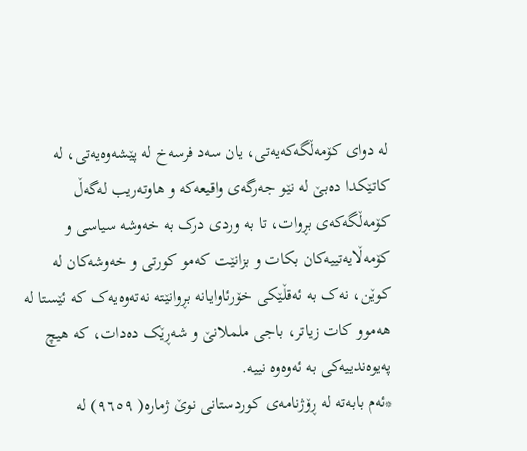لە دوای کۆمەڵگەکەیەتی، یان سەد فرسەخ لە پێشەوەیەتی، لە کاتێکدا دەبێ لە نێو جەرگەی واقیعەکە و ھاوتەریب لەگەڵ کۆمەڵگەکەی بڕوات، تا بە وردی درک بە خەوشە سیاسی و کۆمەڵایەتییەکان بکات و بزانێت کەمو کورتی و خەوشەکان لە کوێن، نەک بە ئەقڵێکی خۆرئاوایانە بڕوانێتە نەتەوەیەک کە ئێستا لە ھەموو کات زیاتر، باجی ململانێ و شەڕێک دەدات، کە ھیچ پەیوەندییەکی بە ئەوەوە نییە.
*ئەم بابەتە لە ڕۆژنامەی کوردستانی نوێ ژمارە( ٩٦٥٩) لە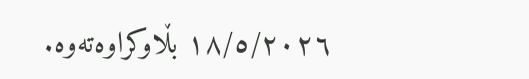١٨/٥/٢٠٢٦ بڵاوکراوەتەوە.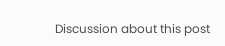Discussion about this post